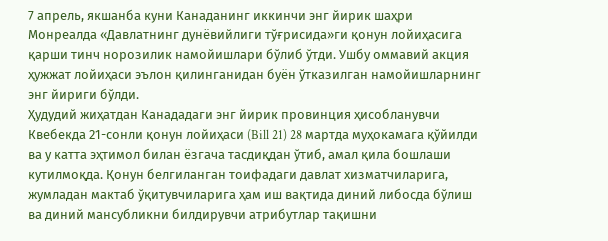7 апрель, якшанба куни Канаданинг иккинчи энг йирик шаҳри Монреалда «Давлатнинг дунёвийлиги тўғрисида»ги қонун лойиҳасига қарши тинч норозилик намойишлари бўлиб ўтди. Ушбу оммавий акция ҳужжат лойиҳаси эълон қилинганидан буён ўтказилган намойишларнинг энг йириги бўлди.
Ҳудудий жиҳатдан Канададаги энг йирик провинция ҳисобланувчи Квебекда 21-сонли қонун лойиҳаси (Bill 21) 28 мартда муҳокамага қўйилди ва у катта эҳтимол билан ёзгача тасдиқдан ўтиб, амал қила бошлаши кутилмоқда. Қонун белгиланган тоифадаги давлат хизматчиларига, жумладан мактаб ўқитувчиларига ҳам иш вақтида диний либосда бўлиш ва диний мансубликни билдирувчи атрибутлар тақишни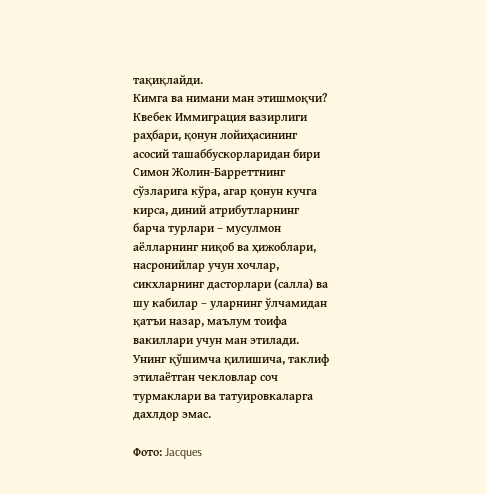тақиқлайди.
Кимга ва нимани ман этишмоқчи?
Квебек Иммиграция вазирлиги раҳбари, қонун лойиҳасининг асосий ташаббускорларидан бири Симон Жолин-Барреттнинг сўзларига кўра, агар қонун кучга кирса, диний атрибутларнинг барча турлари – мусулмон аёлларнинг ниқоб ва ҳижоблари, насронийлар учун хочлар, сикхларнинг дасторлари (салла) ва шу кабилар – уларнинг ўлчамидан қатъи назар, маълум тоифа вакиллари учун ман этилади. Унинг қўшимча қилишича, таклиф этилаётган чекловлар соч турмаклари ва татуировкаларга дахлдор эмас.

Фото: Jacques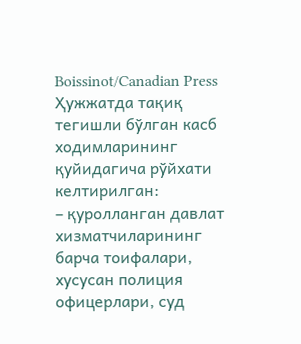Boissinot/Canadian Press
Ҳужжатда тақиқ тегишли бўлган касб ходимларининг қуйидагича рўйхати келтирилган:
– қуролланган давлат хизматчиларининг барча тоифалари, хусусан полиция офицерлари, суд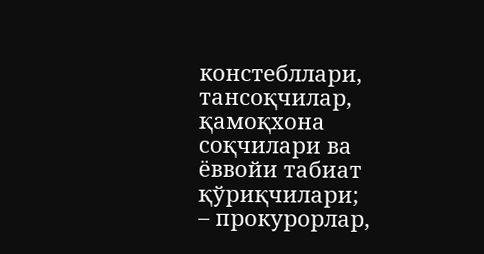констебллари, тансоқчилар, қамоқхона соқчилари ва ёввойи табиат қўриқчилари;
– прокурорлар,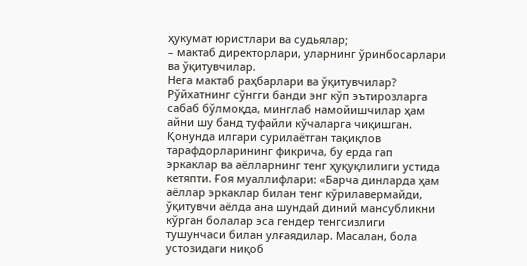ҳукумат юристлари ва судьялар;
– мактаб директорлари, уларнинг ўринбосарлари ва ўқитувчилар.
Нега мактаб раҳбарлари ва ўқитувчилар?
Рўйхатнинг сўнгги банди энг кўп эътирозларга сабаб бўлмоқда, минглаб намойишчилар ҳам айни шу банд туфайли кўчаларга чиқишган. Қонунда илгари сурилаётган тақиқлов тарафдорларининг фикрича, бу ерда гап эркаклар ва аёлларнинг тенг ҳуқуқлилиги устида кетяпти. Ғоя муаллифлари: «Барча динларда ҳам аёллар эркаклар билан тенг кўрилавермайди, ўқитувчи аёлда ана шундай диний мансубликни кўрган болалар эса гендер тенгсизлиги тушунчаси билан улғаядилар. Масалан, бола устозидаги ниқоб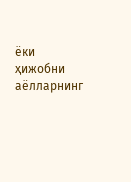ёки ҳижобни аёлларнинг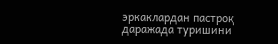эркаклардан пастроқ даражада туришини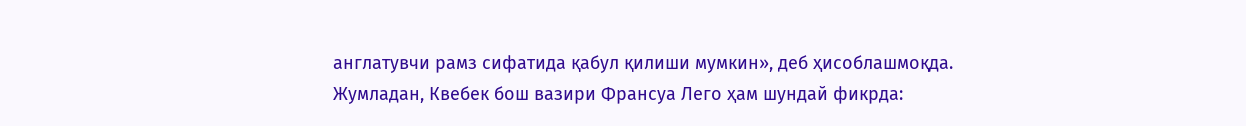англатувчи рамз сифатида қабул қилиши мумкин», деб ҳисоблашмоқда. Жумладан, Квебек бош вазири Франсуа Лего ҳам шундай фикрда: